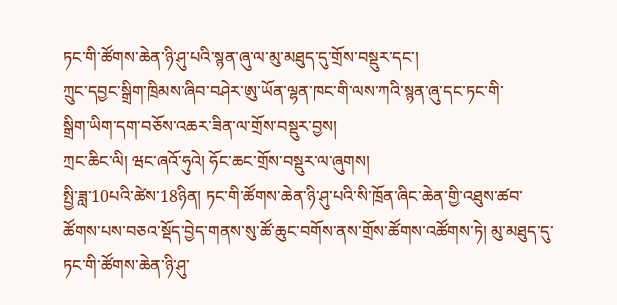ཏང་གི་ཚོགས་ཆེན་ཉི་ཤུ་པའི་སྙན་ཞུ་ལ་མུ་མཐུད་དུ་གྲོས་བསྡུར་དང་།
ཀྲུང་དབྱང་སྒྲིག་ཁྲིམས་ཞིབ་བཤེར་ཨུ་ཡོན་ལྷན་ཁང་གི་ལས་ཀའི་སྙན་ཞུ་དང་ཏང་གི་
སྒྲིག་ཡིག་དག་བཅོས་འཆར་ཟིན་ལ་གྲོས་བསྡུར་བྱས།
ཀྲང་ཆིང་ལི། ཝང་ཞའོ་ཧུའེ། ཧོང་ཆང་གྲོས་བསྡུར་ལ་ཞུགས།
སྤྱི་ཟླ་10པའི་ཚེས་18ཉིན། ཏང་གི་ཚོགས་ཆེན་ཉི་ཤུ་པའི་སི་ཁྲོན་ཞིང་ཆེན་གྱི་འཐུས་ཚབ་ཚོགས་པས་བཅའ་སྡོད་བྱེད་གནས་སུ་ཚོ་ཆུང་བགོས་ནས་གྲོས་ཚོགས་འཚོགས་ཏེ། མུ་མཐུད་དུ་ཏང་གི་ཚོགས་ཆེན་ཉི་ཤུ་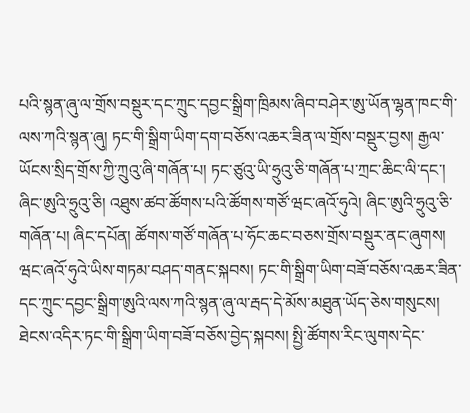པའི་སྙན་ཞུ་ལ་གྲོས་བསྡུར་དང་ཀྲུང་དབྱང་སྒྲིག་ཁྲིམས་ཞིབ་བཤེར་ཨུ་ཡོན་ལྷན་ཁང་གི་ལས་ཀའི་སྙན་ཞུ། ཏང་གི་སྒྲིག་ཡིག་དག་བཅོས་འཆར་ཟིན་ལ་གྲོས་བསྡུར་བྱས། རྒྱལ་ཡོངས་སྲིད་གྲོས་ཀྱི་ཀྲུའུ་ཞི་གཞོན་པ། ཏང་ཙུའུ་ཡི་ཧྲུའུ་ཅི་གཞོན་པ་ཀྲང་ཆིང་ལི་དང་། ཞིང་ཨུའི་ཧྲུའུ་ཅི། འཐུས་ཚབ་ཚོགས་པའི་ཚོགས་གཙོ་ཝང་ཞའོ་ཧུའེ། ཞིང་ཨུའི་ཧྲུའུ་ཅི་གཞོན་པ། ཞིང་དཔོན། ཚོགས་གཙོ་གཞོན་པ་ཧོང་ཆང་བཅས་གྲོས་བསྡུར་ནང་ཞུགས།
ཝང་ཞའོ་ཧུའེ་ཡིས་གཏམ་བཤད་གནང་སྐབས། ཏང་གི་སྒྲིག་ཡིག་བཟོ་བཅོས་འཆར་ཟིན་དང་ཀྲུང་དབྱང་སྒྲིག་ཨུའི་ལས་ཀའི་སྙན་ཞུ་ལ་རྦད་དེ་མོས་མཐུན་ཡོད་ཅེས་གསུངས། ཐེངས་འདིར་ཏང་གི་སྒྲིག་ཡིག་བཟོ་བཅོས་བྱེད་སྐབས། སྤྱི་ཚོགས་རིང་ལུགས་དེང་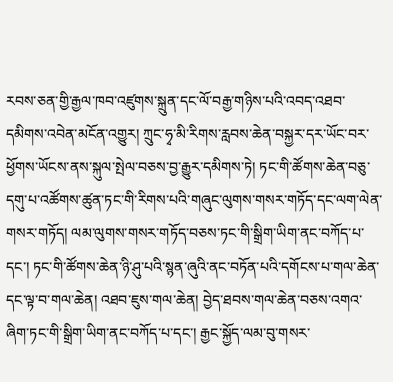རབས་ཅན་གྱི་རྒྱལ་ཁབ་འཛུགས་སྐྲུན་དང་ལོ་བརྒྱ་གཉིས་པའི་འབད་འཐབ་དམིགས་འབེན་མངོན་འགྱུར། ཀྲུང་ཧྭ་མི་རིགས་རླབས་ཆེན་བསྐྱར་དར་ཡོང་བར་ཕྱོགས་ཡོངས་ནས་སྐུལ་སྤེལ་བཅས་བྱ་རྒྱུར་དམིགས་ཏེ། ཏང་གི་ཚོགས་ཆེན་བཅུ་དགུ་པ་འཚོགས་ཚུན་ཏང་གི་རིགས་པའི་གཞུང་ལུགས་གསར་གཏོད་དང་ལག་ལེན་གསར་གཏོད། ལམ་ལུགས་གསར་གཏོད་བཅས་ཏང་གི་སྒྲིག་ཡིག་ནང་བཀོད་པ་དང་། ཏང་གི་ཚོགས་ཆེན་ཉི་ཤུ་པའི་སྙན་ཞུའི་ནང་བཏོན་པའི་དགོངས་པ་གལ་ཆེན་དང་ལྟ་བ་གལ་ཆེན། འཐབ་ཇུས་གལ་ཆེན། བྱེད་ཐབས་གལ་ཆེན་བཅས་འགའ་ཞིག་ཏང་གི་སྒྲིག་ཡིག་ནང་བཀོད་པ་དང་། རྒྱང་སྐྱོད་ལམ་བུ་གསར་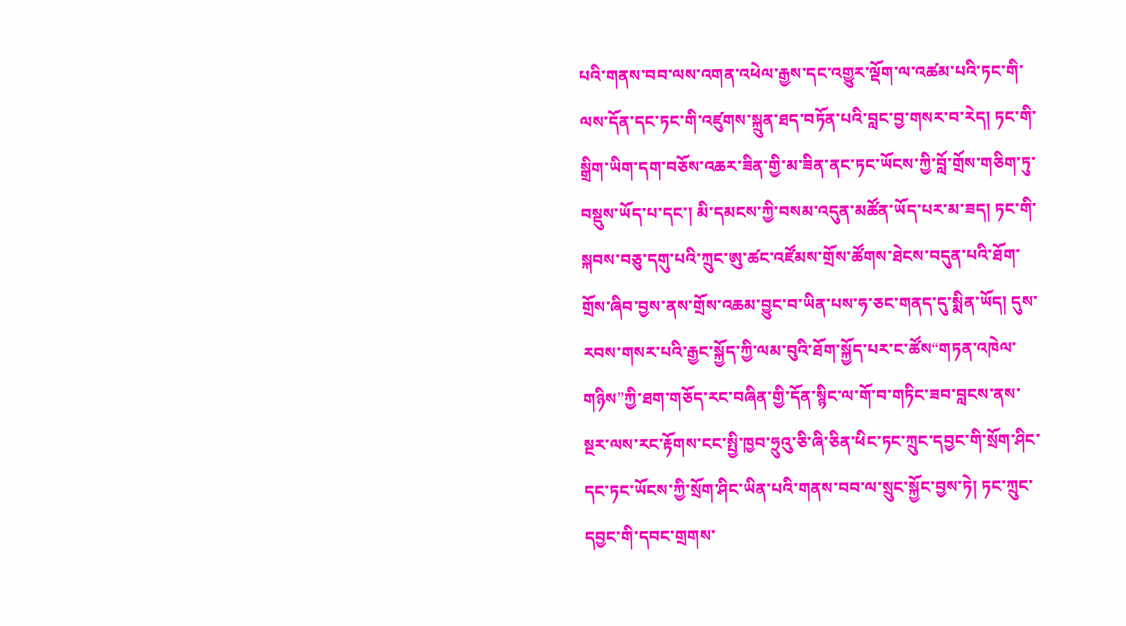པའི་གནས་བབ་ལས་འགན་འཕེལ་རྒྱས་དང་འགྱུར་ལྡོག་ལ་འཚམ་པའི་ཏང་གི་ལས་དོན་དང་ཏང་གི་འཛུགས་སྐྲུན་ཐད་བཏོན་པའི་བླང་བྱ་གསར་བ་རེད། ཏང་གི་སྒྲིག་ཡིག་དག་བཅོས་འཆར་ཟིན་གྱི་མ་ཟིན་ནང་ཏང་ཡོངས་ཀྱི་བློ་གྲོས་གཅིག་ཏུ་བསྡུས་ཡོད་པ་དང་། མི་དམངས་ཀྱི་བསམ་འདུན་མཚོན་ཡོད་པར་མ་ཟད། ཏང་གི་སྐབས་བཅུ་དགུ་པའི་ཀྲུང་ཨུ་ཚང་འཛོམས་གྲོས་ཚོགས་ཐེངས་བདུན་པའི་ཐོག་གྲོས་ཞིབ་བྱས་ནས་གྲོས་འཆམ་བྱུང་བ་ཡིན་པས་ཧ་ཅང་གནད་དུ་སྨིན་ཡོད། དུས་རབས་གསར་པའི་རྒྱང་སྐྱོད་ཀྱི་ལམ་བུའི་ཐོག་སྐྱོད་པར་ང་ཚོས“གཏན་འཁེལ་གཉིས”ཀྱི་ཐག་གཅོད་རང་བཞིན་གྱི་དོན་སྙིང་ལ་གོ་བ་གཏིང་ཟབ་བླངས་ནས་སྔར་ལས་རང་རྟོགས་ངང་སྤྱི་ཁྱབ་ཧྲུའུ་ཅི་ཞི་ཅིན་ཕིང་ཏང་ཀྲུང་དབྱང་གི་སྲོག་ཤིང་དང་ཏང་ཡོངས་ཀྱི་སྲོག་ཤིང་ཡིན་པའི་གནས་བབ་ལ་སྲུང་སྐྱོང་བྱས་ཏེ། ཏང་ཀྲུང་དབྱང་གི་དབང་གྲགས་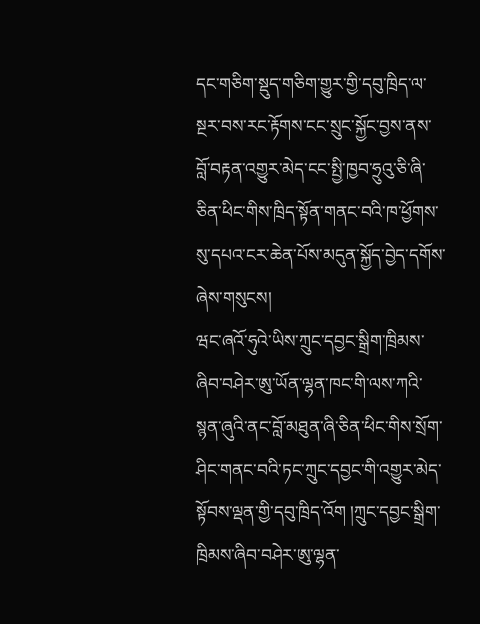དང་གཅིག་སྡུད་གཅིག་གྱུར་གྱི་དབུ་ཁྲིད་ལ་སྔར་བས་རང་རྟོགས་ངང་སྲུང་སྐྱོང་བྱས་ནས་བློ་བརྟན་འགྱུར་མེད་ངང་སྤྱི་ཁྱབ་ཧྲུའུ་ཅི་ཞི་ཅིན་ཕིང་གིས་ཁྲིད་སྟོན་གནང་བའི་ཁ་ཕྱོགས་སུ་དཔའ་ངར་ཆེན་པོས་མདུན་སྐྱོད་བྱེད་དགོས་ཞེས་གསུངས།
ཝང་ཞའོ་ཧུའེ་ཡིས་ཀྲུང་དབྱང་སྒྲིག་ཁྲིམས་ཞིབ་བཤེར་ཨུ་ཡོན་ལྷན་ཁང་གི་ལས་ཀའི་སྙན་ཞུའི་ནང་བློ་མཐུན་ཞི་ཅིན་ཕིང་གིས་སྲོག་ཤིང་གནང་བའི་ཏང་ཀྲུང་དབྱང་གི་འགྱུར་མེད་སྟོབས་ལྡན་གྱི་དབུ་ཁྲིད་འོག །ཀྲུང་དབྱང་སྒྲིག་ཁྲིམས་ཞིབ་བཤེར་ཨུ་ལྷན་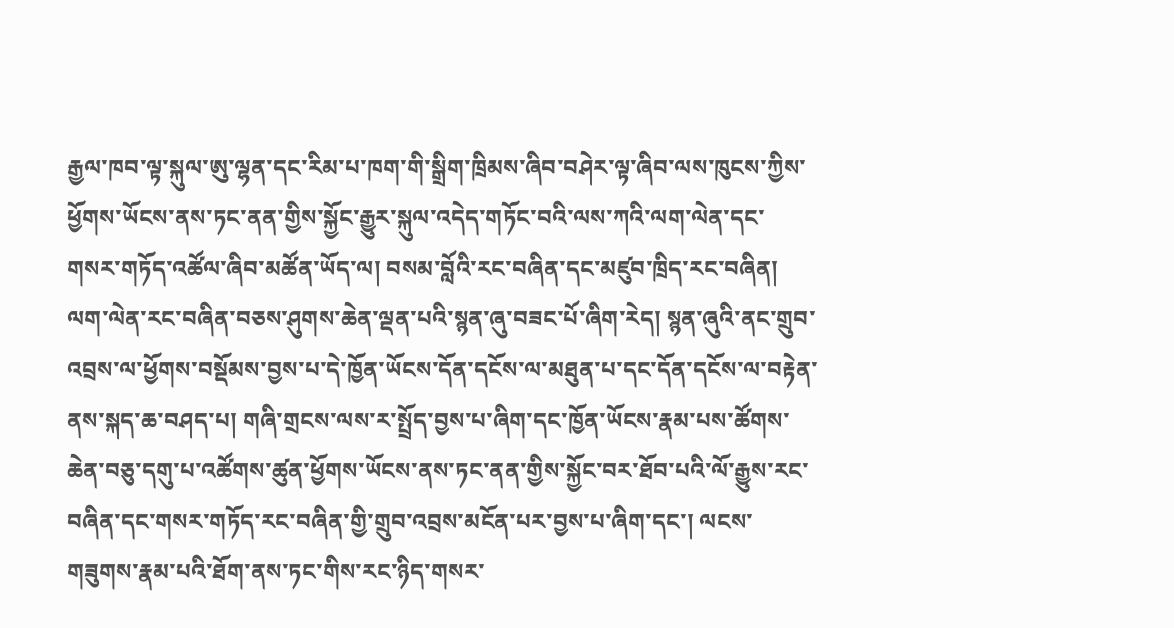རྒྱལ་ཁབ་ལྟ་སྐུལ་ཨུ་ལྷན་དང་རིམ་པ་ཁག་གི་སྒྲིག་ཁྲིམས་ཞིབ་བཤེར་ལྟ་ཞིབ་ལས་ཁུངས་ཀྱིས་ཕྱོགས་ཡོངས་ནས་ཏང་ནན་གྱིས་སྐྱོང་རྒྱུར་སྐུལ་འདེད་གཏོང་བའི་ལས་ཀའི་ལག་ལེན་དང་གསར་གཏོད་འཚོལ་ཞིབ་མཚོན་ཡོད་ལ། བསམ་བློའི་རང་བཞིན་དང་མཛུབ་ཁྲིད་རང་བཞིན། ལག་ལེན་རང་བཞིན་བཅས་ཤུགས་ཆེན་ལྡན་པའི་སྙན་ཞུ་བཟང་པོ་ཞིག་རེད། སྙན་ཞུའི་ནང་གྲུབ་འབྲས་ལ་ཕྱོགས་བསྡོམས་བྱས་པ་དེ་ཁྱོན་ཡོངས་དོན་དངོས་ལ་མཐུན་པ་དང་དོན་དངོས་ལ་བརྟེན་ནས་སྐད་ཆ་བཤད་པ། གཞི་གྲངས་ལས་ར་སྤྲོད་བྱས་པ་ཞིག་དང་ཁྱོན་ཡོངས་རྣམ་པས་ཚོགས་ཆེན་བཅུ་དགུ་པ་འཚོགས་ཚུན་ཕྱོགས་ཡོངས་ནས་ཏང་ནན་གྱིས་སྐྱོང་བར་ཐོབ་པའི་ལོ་རྒྱུས་རང་བཞིན་དང་གསར་གཏོད་རང་བཞིན་གྱི་གྲུབ་འབྲས་མངོན་པར་བྱས་པ་ཞིག་དང་། ལངས་གཟུགས་རྣམ་པའི་ཐོག་ནས་ཏང་གིས་རང་ཉིད་གསར་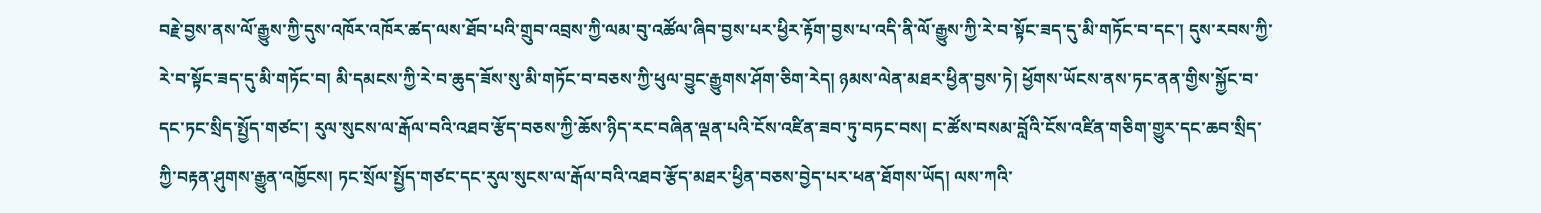བརྗེ་བྱས་ནས་ལོ་རྒྱུས་ཀྱི་དུས་འཁོར་འཁོར་ཚད་ལས་ཐོབ་པའི་གྲུབ་འབྲས་ཀྱི་ལམ་བུ་འཚོལ་ཞིབ་བྱས་པར་ཕྱིར་རྟོག་བྱས་པ་འདི་ནི་ལོ་རྒྱུས་ཀྱི་རེ་བ་སྟོང་ཟད་དུ་མི་གཏོང་བ་དང་། དུས་རབས་ཀྱི་རེ་བ་སྟོང་ཟད་དུ་མི་གཏོང་བ། མི་དམངས་ཀྱི་རེ་བ་ཆུད་ཟོས་སུ་མི་གཏོང་བ་བཅས་ཀྱི་ཕུལ་བྱུང་རྒྱུགས་ཤོག་ཅིག་རེད། ཉམས་ལེན་མཐར་ཕྱིན་བྱས་ཏེ། ཕྱོགས་ཡོངས་ནས་ཏང་ནན་གྱིས་སྐྱོང་བ་དང་ཏང་སྲིད་སྤྱོད་གཙང་། རུལ་སུངས་ལ་རྒོལ་བའི་འཐབ་རྩོད་བཅས་ཀྱི་ཆོས་ཉིད་རང་བཞིན་ལྡན་པའི་ངོས་འཛིན་ཟབ་ཏུ་བཏང་བས། ང་ཚོས་བསམ་བློའི་ངོས་འཛིན་གཅིག་གྱུར་དང་ཆབ་སྲིད་ཀྱི་བརྟན་ཤུགས་རྒྱུན་འཁྱོངས། ཏང་སྲོལ་སྤྱོད་གཙང་དང་རུལ་སུངས་ལ་རྒོལ་བའི་འཐབ་རྩོད་མཐར་ཕྱིན་བཅས་བྱེད་པར་ཕན་ཐོགས་ཡོད། ལས་ཀའི་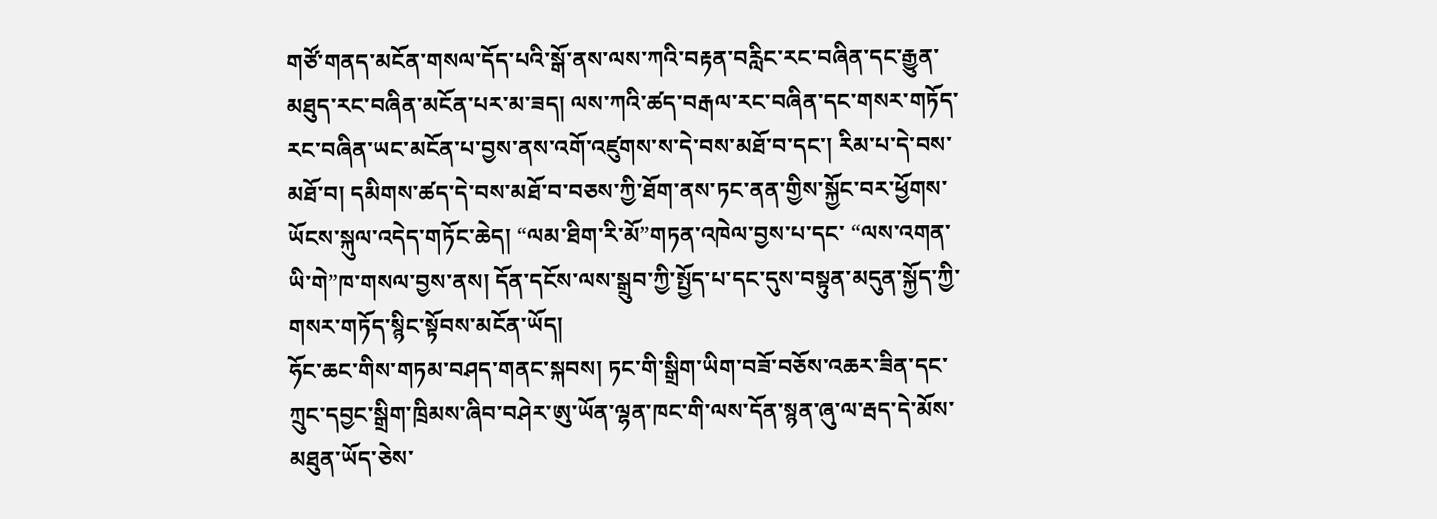གཙོ་གནད་མངོན་གསལ་དོད་པའི་སྒོ་ནས་ལས་ཀའི་བརྟན་བརླིང་རང་བཞིན་དང་རྒྱུན་མཐུད་རང་བཞིན་མངོན་པར་མ་ཟད། ལས་ཀའི་ཚད་བརྒལ་རང་བཞིན་དང་གསར་གཏོད་རང་བཞིན་ཡང་མངོན་པ་བྱས་ནས་འགོ་འཛུགས་ས་དེ་བས་མཐོ་བ་དང་། རིམ་པ་དེ་བས་མཐོ་བ། དམིགས་ཚད་དེ་བས་མཐོ་བ་བཅས་ཀྱི་ཐོག་ནས་ཏང་ནན་གྱིས་སྐྱོང་བར་ཕྱོགས་ཡོངས་སྐུལ་འདེད་གཏོང་ཆེད། “ལམ་ཐིག་རི་མོ”གཏན་འཁེལ་བྱས་པ་དང་ “ལས་འགན་ཡི་གེ”ཁ་གསལ་བྱས་ནས། དོན་དངོས་ལས་སྒྲུབ་ཀྱི་སྤྱོད་པ་དང་དུས་བསྟུན་མདུན་སྐྱོད་ཀྱི་གསར་གཏོད་སྙིང་སྟོབས་མངོན་ཡོད།
ཧོང་ཆང་གིས་གཏམ་བཤད་གནང་སྐབས། ཏང་གི་སྒྲིག་ཡིག་བཟོ་བཅོས་འཆར་ཟིན་དང་ཀྲུང་དབྱང་སྒྲིག་ཁྲིམས་ཞིབ་བཤེར་ཨུ་ཡོན་ལྷན་ཁང་གི་ལས་དོན་སྙན་ཞུ་ལ་རྦད་དེ་མོས་མཐུན་ཡོད་ཅེས་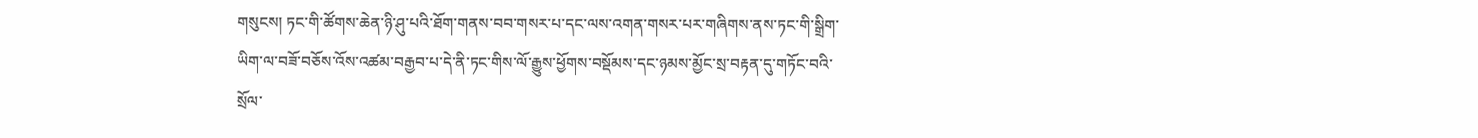གསུངས། ཏང་གི་ཚོགས་ཆེན་ཉི་ཤུ་པའི་ཐོག་གནས་བབ་གསར་པ་དང་ལས་འགན་གསར་པར་གཞིགས་ནས་ཏང་གི་སྒྲིག་ཡིག་ལ་བཟོ་བཅོས་འོས་འཚམ་བརྒྱབ་པ་དེ་ནི་ཏང་གིས་ལོ་རྒྱུས་ཕྱོགས་བསྡོམས་དང་ཉམས་མྱོང་སྲ་བརྟན་དུ་གཏོང་བའི་སྲོལ་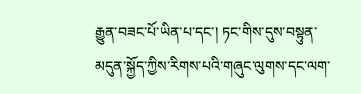རྒྱུན་བཟང་པོ་ཡིན་པ་དང་། ཏང་གིས་དུས་བསྟུན་མདུན་སྐྱོད་ཀྱིས་རིགས་པའི་གཞུང་ལུགས་དང་ལག་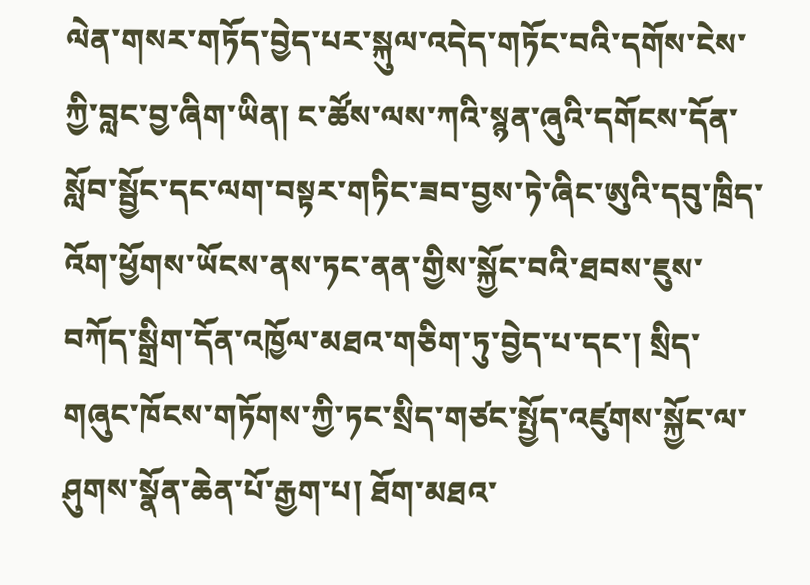ལེན་གསར་གཏོད་བྱེད་པར་སྐུལ་འདེད་གཏོང་བའི་དགོས་ངེས་ཀྱི་བླང་བྱ་ཞིག་ཡིན། ང་ཚོས་ལས་ཀའི་སྙན་ཞུའི་དགོངས་དོན་སློབ་སྦྱོང་དང་ལག་བསྟར་གཏིང་ཟབ་བྱས་ཏེ་ཞིང་ཨུའི་དབུ་ཁྲིད་འོག་ཕྱོགས་ཡོངས་ནས་ཏང་ནན་གྱིས་སྐྱོང་བའི་ཐབས་ཇུས་བཀོད་སྒྲིག་དོན་འཁྱོལ་མཐའ་གཅིག་ཏུ་བྱེད་པ་དང་། སྲིད་གཞུང་ཁོངས་གཏོགས་ཀྱི་ཏང་སྲིད་གཙང་སྤྱོད་འཛུགས་སྐྱོང་ལ་ཤུགས་སྣོན་ཆེན་པོ་རྒྱག་པ། ཐོག་མཐའ་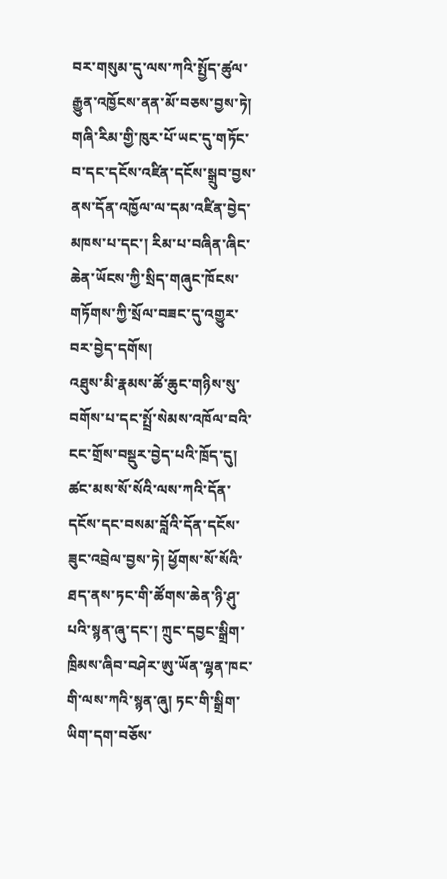བར་གསུམ་དུ་ལས་ཀའི་སྤྱོད་ཚུལ་རྒྱུན་འཁྱོངས་ནན་མོ་བཅས་བྱས་ཏེ། གཞི་རིམ་གྱི་ཁུར་པོ་ཡང་དུ་གཏོང་བ་དང་དངོས་འཛིན་དངོས་སྒྲུབ་བྱས་ནས་དོན་འཁྱོལ་ལ་དམ་འཛིན་བྱེད་མཁས་པ་དང་། རིམ་པ་བཞིན་ཞིང་ཆེན་ཡོངས་ཀྱི་སྲིད་གཞུང་ཁོངས་གཏོགས་ཀྱི་སྲོལ་བཟང་དུ་འགྱུར་བར་བྱེད་དགོས།
འཐུས་མི་རྣམས་ཚོ་ཆུང་གཉིས་སུ་བགོས་པ་དང་སྤྲོ་སེམས་འཁོལ་བའི་ངང་གྲོས་བསྡུར་བྱེད་པའི་ཁྲོད་དུ། ཚང་མས་སོ་སོའི་ལས་ཀའི་དོན་དངོས་དང་བསམ་བློའི་དོན་དངོས་ཟུང་འབྲེལ་བྱས་ཏེ། ཕྱོགས་སོ་སོའི་ཐད་ནས་ཏང་གི་ཚོགས་ཆེན་ཉི་ཤུ་པའི་སྙན་ཞུ་དང་། ཀྲུང་དབྱང་སྒྲིག་ཁྲིམས་ཞིབ་བཤེར་ཨུ་ཡོན་ལྷན་ཁང་གི་ལས་ཀའི་སྙན་ཞུ། ཏང་གི་སྒྲིག་ཡིག་དག་བཅོས་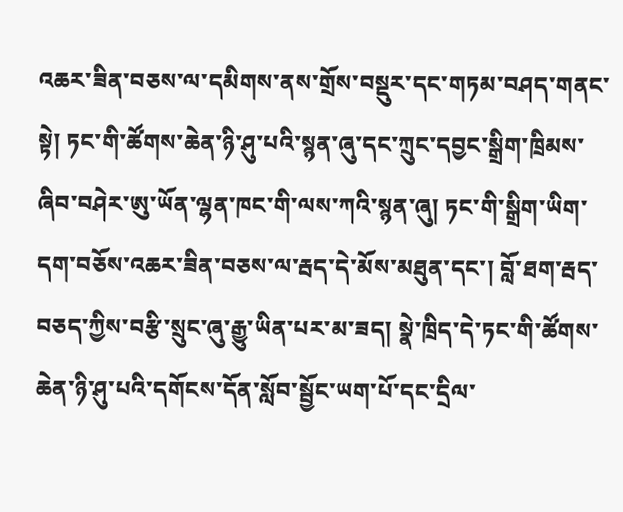འཆར་ཟིན་བཅས་ལ་དམིགས་ནས་གྲོས་བསྡུར་དང་གཏམ་བཤད་གནང་སྟེ། ཏང་གི་ཚོགས་ཆེན་ཉི་ཤུ་པའི་སྙན་ཞུ་དང་ཀྲུང་དབྱང་སྒྲིག་ཁྲིམས་ཞིབ་བཤེར་ཨུ་ཡོན་ལྷན་ཁང་གི་ལས་ཀའི་སྙན་ཞུ། ཏང་གི་སྒྲིག་ཡིག་དག་བཅོས་འཆར་ཟིན་བཅས་ལ་རྦད་དེ་མོས་མཐུན་དང་། བློ་ཐག་རྦད་བཅད་ཀྱིས་བརྩི་སྲུང་ཞུ་རྒྱུ་ཡིན་པར་མ་ཟད། སྣེ་ཁྲིད་དེ་ཏང་གི་ཚོགས་ཆེན་ཉི་ཤུ་པའི་དགོངས་དོན་སློབ་སྦྱོང་ཡག་པོ་དང་དྲིལ་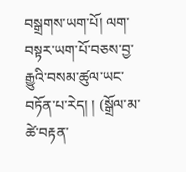བསྒྲགས་ཡག་པོ། ལག་བསྟར་ཡག་པོ་བཅས་བྱ་རྒྱུའི་བསམ་ཚུལ་ཡང་བཏོན་པ་རེད། ། (སྒྲོལ་མ་ཚེ་བརྟན་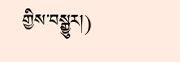གྱིས་བསྒྱུར།)